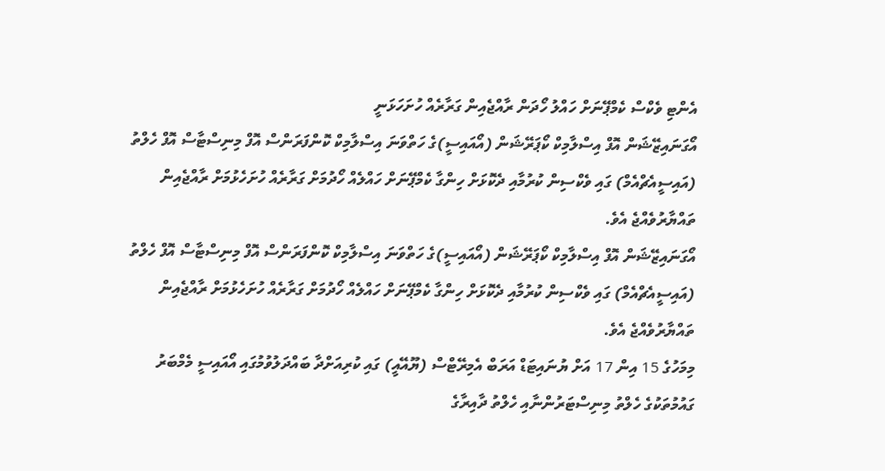އެންޓި ވެކްސް ކެމްޕޭނަށް ހައްލު ހޯދަން ރާއްޖެއިން ގަރާރެއް ހުށަހަޅަނީ
އޯގަނައިޒޭޝަން އޮފް އިސްލާމިކް ކޯޕަރޭޝަން (އޯއައިސީ)ގެ ހަތްވަނަ އިސްލާމިކް ކޮންފަރަންސް އޮފް މިނިސްޓާސް އޮފް ހެލްތު (އައިސީއެޗްއެމް) ގައި ވެކްސިން ކުރުމާއި ދެކޮޅަށް ހިންގާ ކެމްޕޭނަށް ހައްލެއް ހޯދުމަށް ގަރާރެއް ހުށަހެޅުމަށް ރާއްޖެއިން ތައްޔާރުވެއްޖެ އެވެ.
އޯގަނައިޒޭޝަން އޮފް އިސްލާމިކް ކޯޕަރޭޝަން (އޯއައިސީ)ގެ ހަތްވަނަ އިސްލާމިކް ކޮންފަރަންސް އޮފް މިނިސްޓާސް އޮފް ހެލްތު (އައިސީއެޗްއެމް) ގައި ވެކްސިން ކުރުމާއި ދެކޮޅަށް ހިންގާ ކެމްޕޭނަށް ހައްލެއް ހޯދުމަށް ގަރާރެއް ހުށަހެޅުމަށް ރާއްޖެއިން ތައްޔާރުވެއްޖެ އެވެ.
މިމަހުގެ 15 އިން 17 އަށް ޔުނައިޓަޑް އަރަބް އެމިރޭޓްސް (ޔޫއޭއީ) ގައި ކުރިއަށްދާ ބައްދަލުވުމުގައި އޯއައިސީ މެމްބަރު ގައުމުތަކުގެ ހެލްތު މިނިސްޓަރުންނާއި ހެލްތު ދާއިރާގެ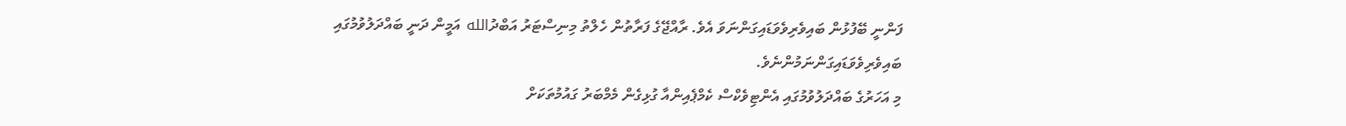ފަންނީ ބޭފުޅުން ބައިވެރިވެވަޑައިގަންނަވަ އެވެ. ރާއްޖޭގެ ފަރާތުން ހެލްތު މިނިސްޓަރު އަބްދުالله އަމީން ދަނީ ބައްދަލުވުމުގައި ބައިވެރިވެވަޑައިގަންނަމުންނެވެ.
މި އަހަރުގެ ބައްދަލުވުމުގައި އެންޓިވެކްސް ކެމްޕެއިންއާ ގުޅިގެން މެމްބަރު ގައުމުތަކަށް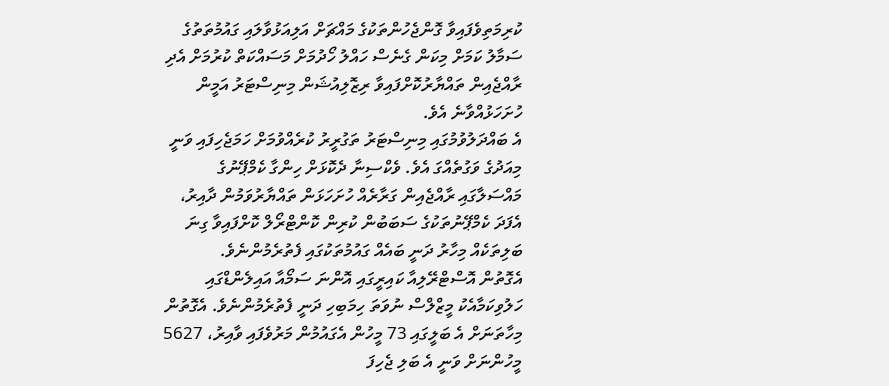ކުރިމަތިވެފައިވާ ގޮންޖެހުންތަކުގެ މައްޗަށް އަލިއަޅުވާލައި ގައުމުތަތުގެ ސަމާލު ކަމަށް މިކަން ގެނެސް ހައްލު ހޯދުމަށް މަސައްކަތް ކުރުމަށް އެދި ރާއްޖެއިން ތައްޔާރުކޮށްފައިވާ ރިޒޮލިއުޝަން މިނިސްޓަރު އަމީން ހުށަހަޅުއްވާނެ އެވެ.
އެ ބައްދަލުވުމުގައި މިނިސްޓަރު ތަގުރީރު ކުރެއްވުމަށް ހަމަޖެހިފައި ވަނީ މިއަދުގެ ވަގުތެއްގަ އެވެ. ވެކްސިނާ ދެކޮޅަށް ހިންގާ ކެމްޕޭނުގެ މައްސަލާގައި ރާއްޖެއިން ގަރާރެއް ހުށަހަޅަން ތައްޔާރުވަމުން ދާއިރު، އެފަދަ ކެމްޕޭނުތަކުގެ ސަބަބުން ކުރިން ކޮންޓްރޯލް ކޮށްފައިވާ ގިނަ ބަލިތަކެއް މިހާރު ދަނީ ބައެއް ގައުމުތަކުގައި ފެތުރެމުންނެވެ.
އެގޮތުން އޮސްޓްރޭލިއާ ކައިރީގައި އޮންނަ ސަމޯއާ އައިލެންޑްގައި ހަލުވިކަމާއެކު މީޒްލްސް ނުވަތަ ހިމަބިހި ދަނީ ފެތުރެމުންނެވެ. އެގޮތުން މިހާތަނަށް އެ ބަލީގައި 73 މީހުން އެގައުމުން މަރުވެފައި ވާއިރު، 5627 މީހުންނަށް ވަނީ އެ ބަލި ޖެހިފަ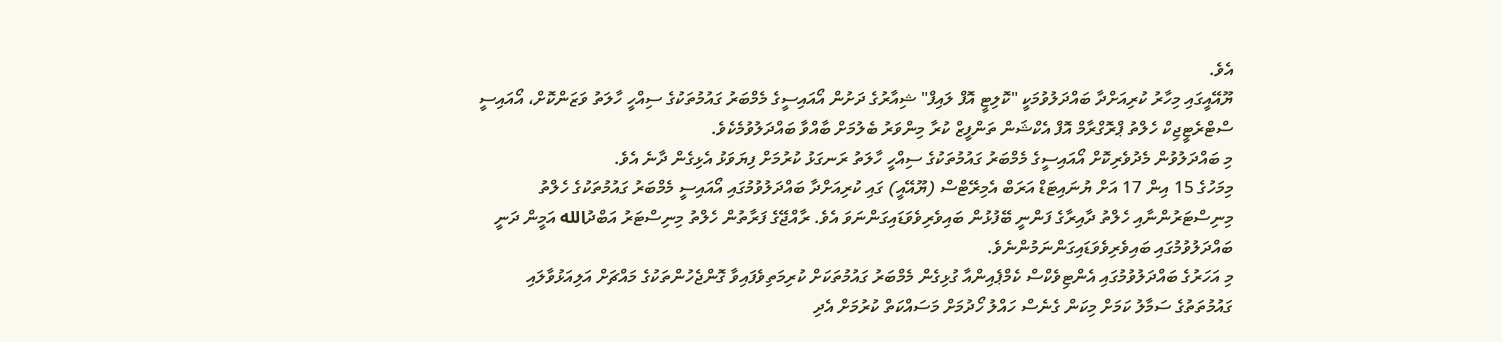އެވެ.
ޔޫއޭއީގައި މިހާރު ކުރިއަށްދާ ބައްދަލުވުމަކީ "ކޮލިޓީ އޮފް ލައިފް" ޝިއާރުގެ ދަށުން އޯއައިސީގެ މެމްބަރު ގައުމުތަކުގެ ސިއްހީ ހާލަތު ވަޒަންކޮށް، އޯއައިސީ ސްޓްރެޓީޖިކް ހެލްތު ޕްރޮގްރާމް އޮފް އެކްޝަން ތަންފީޒް ކުރާ މިންވަރު ބެލުމަށް ބާއްވާ ބައްދަލުވުމެކެވެ.
މި ބައްދަލުވުން މެދުވެރިކޮށް އޯއައިސީގެ މެމްބަރު ގައުމުތަކުގެ ސިއްހީ ހާލަތު ރަނގަޅު ކުރުމަށް ފިޔަވަޅު އެޅިގެން ދާނެ އެވެ.
މިމަހުގެ 15 އިން 17 އަށް ޔުނައިޓަޑް އަރަބް އެމިރޭޓްސް (ޔޫއޭއީ) ގައި ކުރިއަށްދާ ބައްދަލުވުމުގައި އޯއައިސީ މެމްބަރު ގައުމުތަކުގެ ހެލްތު މިނިސްޓަރުންނާއި ހެލްތު ދާއިރާގެ ފަންނީ ބޭފުޅުން ބައިވެރިވެވަޑައިގަންނަވަ އެވެ. ރާއްޖޭގެ ފަރާތުން ހެލްތު މިނިސްޓަރު އަބްދުالله އަމީން ދަނީ ބައްދަލުވުމުގައި ބައިވެރިވެވަޑައިގަންނަމުންނެވެ.
މި އަހަރުގެ ބައްދަލުވުމުގައި އެންޓިވެކްސް ކެމްޕެއިންއާ ގުޅިގެން މެމްބަރު ގައުމުތަކަށް ކުރިމަތިވެފައިވާ ގޮންޖެހުންތަކުގެ މައްޗަށް އަލިއަޅުވާލައި ގައުމުތަތުގެ ސަމާލު ކަމަށް މިކަން ގެނެސް ހައްލު ހޯދުމަށް މަސައްކަތް ކުރުމަށް އެދި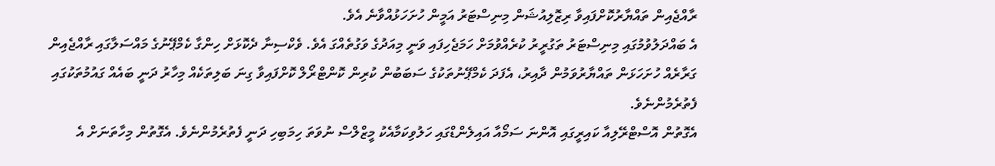ރާއްޖެއިން ތައްޔާރުކޮށްފައިވާ ރިޒޮލިއުޝަން މިނިސްޓަރު އަމީން ހުށަހަޅުއްވާނެ އެވެ.
އެ ބައްދަލުވުމުގައި މިނިސްޓަރު ތަގުރީރު ކުރެއްވުމަށް ހަމަޖެހިފައި ވަނީ މިއަދުގެ ވަގުތެއްގަ އެވެ. ވެކްސިނާ ދެކޮޅަށް ހިންގާ ކެމްޕޭނުގެ މައްސަލާގައި ރާއްޖެއިން ގަރާރެއް ހުށަހަޅަން ތައްޔާރުވަމުން ދާއިރު، އެފަދަ ކެމްޕޭނުތަކުގެ ސަބަބުން ކުރިން ކޮންޓްރޯލް ކޮށްފައިވާ ގިނަ ބަލިތަކެއް މިހާރު ދަނީ ބައެއް ގައުމުތަކުގައި ފެތުރެމުންނެވެ.
އެގޮތުން އޮސްޓްރޭލިއާ ކައިރީގައި އޮންނަ ސަމޯއާ އައިލެންޑްގައި ހަލުވިކަމާއެކު މީޒްލްސް ނުވަތަ ހިމަބިހި ދަނީ ފެތުރެމުންނެވެ. އެގޮތުން މިހާތަނަށް އެ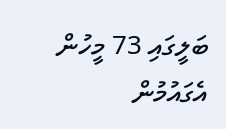ބަލީގައި 73 މީހުން އެގައުމުން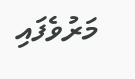މަރުވެފައި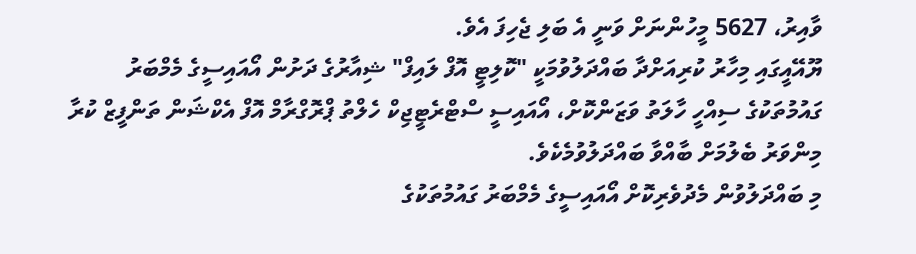ވާއިރު، 5627 މީހުންނަށް ވަނީ އެ ބަލި ޖެހިފަ އެވެ.
ޔޫއޭއީގައި މިހާރު ކުރިއަށްދާ ބައްދަލުވުމަކީ "ކޮލިޓީ އޮފް ލައިފް" ޝިއާރުގެ ދަށުން އޯއައިސީގެ މެމްބަރު ގައުމުތަކުގެ ސިއްހީ ހާލަތު ވަޒަންކޮށް، އޯއައިސީ ސްޓްރެޓީޖިކް ހެލްތު ޕްރޮގްރާމް އޮފް އެކްޝަން ތަންފީޒް ކުރާ މިންވަރު ބެލުމަށް ބާއްވާ ބައްދަލުވުމެކެވެ.
މި ބައްދަލުވުން މެދުވެރިކޮށް އޯއައިސީގެ މެމްބަރު ގައުމުތަކުގެ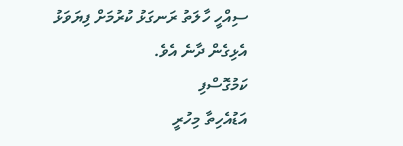ސިއްހީ ހާލަތު ރަނގަޅު ކުރުމަށް ފިޔަވަޅު އެޅިގެން ދާނެ އެވެ.
ކަމުގޮސްފި
އަޑުއެހިތާ މިހުރީ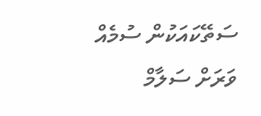ސަތޭކައަކުން ސުމެއް
ވަރަށް ސަލާމް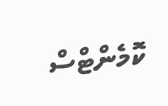ކޮމެންޓްސް